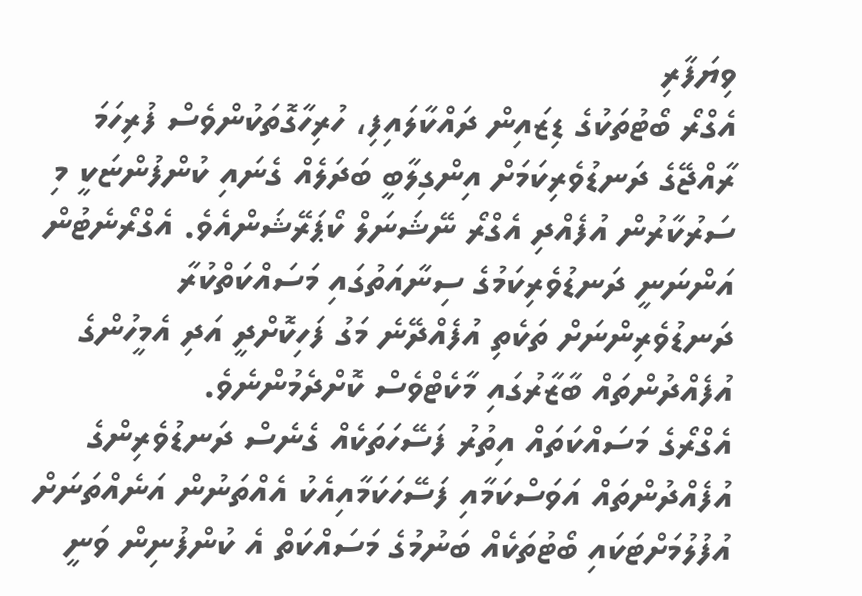ވިޔަފާރި
އެގްރޯ ބޯޓުތަކުގެ ޑިޒައިން ދައްކާލައިފި، ހުރިހާގޮތަކުންވެސް ފުރިހަމަ
ރާއްޖޭގެ ދަނޑުވެރިކަމަށް އިންގިލާބީ ބަދަލެއް ގެނައި ކުންފުންޏަކީ މި ސަރުކާރުން އުފެއްދި އެގްރޯ ނޭޝަނަލް ކޯޕަރޭޝަންއެވެ. އެގްރޯނެޓުން އަންނަނީ ދަނޑުވެރިކަމުގެ ސިނާއަތުގައި މަސައްކަތްކުރާ ދަނޑުވެރިންނަށް ތަކެތި އުފެއްދޭނެ މަގު ފަހިކޮށްދީ އަދި އެމީހުންގެ އުފެއްދުންތައް ބާޒާރުގައި މާކެޓްވެސް ކޮށްދެމުންނެވެ.
އެގްރޯގެ މަސައްކަތައް އިތުރު ފަސޭހަތަކެއް ގެނެސް ދަނޑުވެރިންގެ އުފެއްދުންތައް އަވަސްކަމާއި ފަސޭހަކަމާއިއެކު އެއްތަނުން އަނެއްތަނަށް އުފުލުމަށްޓަކައި ބޯޓުތަކެއް ބަނުމުގެ މަސައްކަތް އެ ކުންފުނިން ވަނީ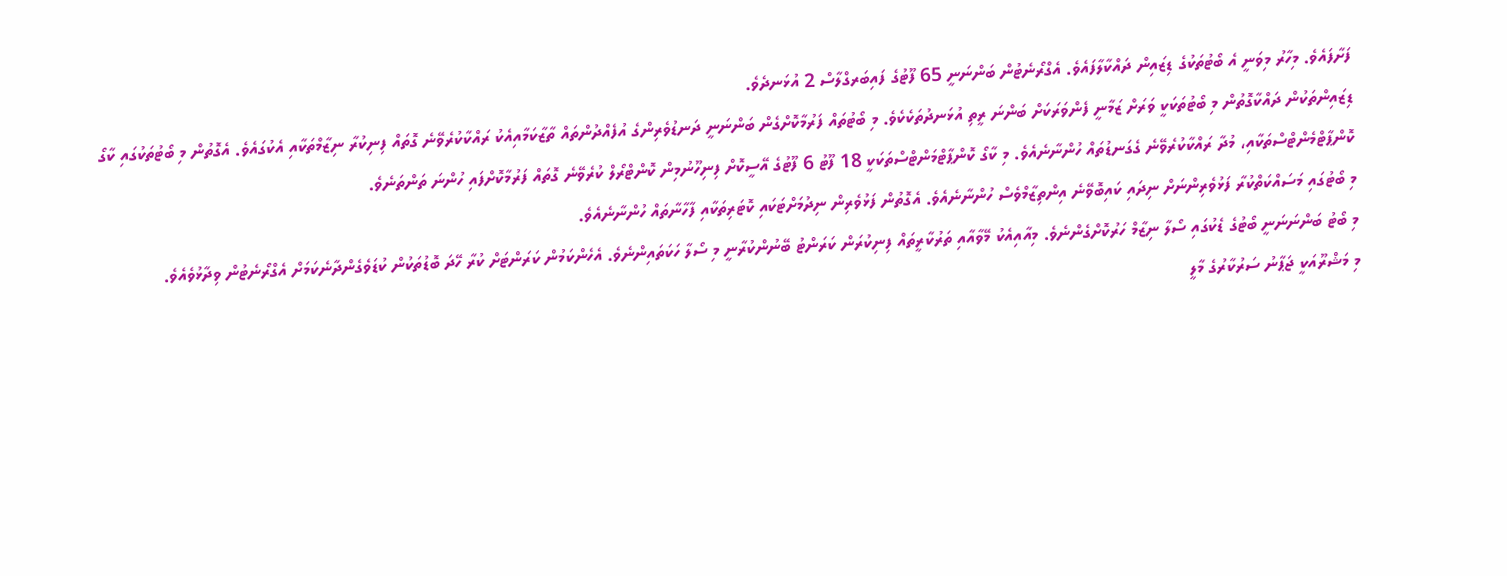ފަށާފައެވެ. މިހާރު މިވަނީ އެ ބޯޓުތަކުގެ ޑިޒައިން ދައްކާލާފައެވެ. އެގްރޯނެޓުން ބަންނަނީ 65 ފޫޓުގެ ފައިބަރގްލާސް 2 އުޅަނދެވެ.
ޑިޒައިންތަކުން ދައްކާގޮތުން މި ބޯޓުތަކަކީ ވަރަށް ޒަމާނީ ފެންވަރަކަށް ބަންނަ ރީތި އުޅަނދުތަކެކެވެ. މި ބޯޓުތައް ފަރުމާކޮށްގެން ބަންނަނީ ދަނޑުވެރިންގެ އުފެއްދުންތައް ތާޒާކަމާއިއެކު ރައްކާކުރެވޭނެ ގޮތައް ފިނިކުރާ ނިޒާމްތަކާއި އެކުގައެވެ. އެގޮތުން މި ބޯޓުތަކުގައި ކާގޯ ކޮންޕާޓްމެންޓްސްތަކާއި، މުދާ ރައްކާކުރެވޭނެ ގެގަނޑުތައް ހުންނާނެއެވެ. މި ކާގޯ ކޮންޕާޓްމަންޓްސްތަކަކީ 18 ފޫޓު 6 ފޫޓުގެ އޭސީކޮށް ފިނިހޫނުމިން ކޮންޓްރޯލް ކުރެވޭނެ ގޮތައް ފަރުމާކޮށްފައި ހުންނަ ތަންތަނެވެ.
މި ބޯޓުގައި މަސައްކަތްކުރާ ފަޅުވެރިންނަށް ނިދައި ކައިބޮވޭނެ އިންތިޒާމްވެސް ހުންނާނެއެވެ. އެގޮތުން ފަޅުވެރިން ނިދުމަށްޓަކައި ކޮޓަރިތަކާއި ފާހާނާތައް ހުންނާނެއެވެ.
މި ބޯޓު ބަންނަނަނީ ބޯޓުގެ ޑެކުގައި ސޯލާ ނިޒާމް ހަރުކޮށްގެންނެވެ. މިއާއިއެކު މޭވާއާއި ތަރުކާރީތައް ފިނިކުރަން ކަރަންޓު ބޭނުންކުރާނީ މި ސޯލާ ހަކަތައިންނެވެ. އެހެންކަމުން ކަރަންޓަށް ކުރާ ހޭދަ ބޮޑުތަކުން ކުޑަވެގެންދާނެކަމަށް އެގްރޯނެޓުން ވިދާޅުވެއެވެ.
މި މަޝްރޫއަކީ ޖަޕާނު ސަރުކާރުގެ މާލީ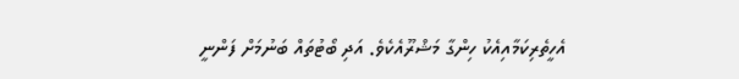އެހީތެރިކަމާއިއެކު ހިންގާ މަޝްރޫއެކެވެ. އަދި ބޯޓުތައް ބަނުމަށް ފަންނީ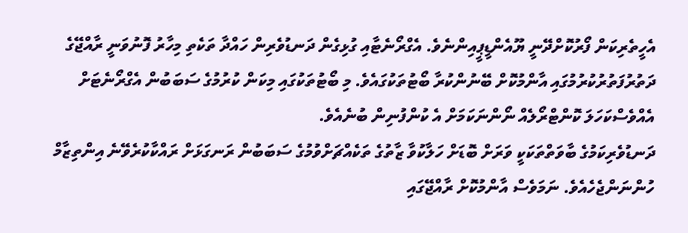އެހީތެރިކަން ފޯރުކޮށްދޭނީ ޔޫއެންޑީޕީއިންނެވެ. އެގްރޯނެޓާއި ގުޅިގެން ދަނޑުވެރިން ހައްދާ ތަކެތި މިހާރު ފޮނުވަނީ ރާއްޖޭގެ ދަތުރުފަތުރުކުރުމުގައި އާންމުކޮށް ބޭނުންކުރާ ބޯޓުތަކުގައެވެ. މި ބޯޓުތަކުގައި މިކަން ކުރުމުގެ ސަބަބުން އެގްރޯނެޓަށް އެއްވެސްކަހަލަ ކޮންޓްރޯލެއް ނޯންނަކަމަށް އެ ކުންފުނިން ބުނެއެވެ.
ދަނޑުވެރިކަމުގެ ބާވަތްތަކަކީ ވަރަށް ބޮޑަށް ހަލާކުވާ ޒާތުގެ ތަކެއްޗަށްވުމުގެ ސަބަބުން ރަނގަޅަށް ރައްކާކުރެވޭނެ އިންތިޒާމް ހުންނަންޖެހެއެވެ. ނަމަވެސް އާންމުކޮށް ރާއްޖޭގައި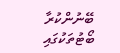ބޭނުންކުރާ ބޯޓުތަކުގައި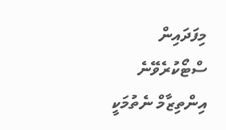މިފަދައިން ސްޓޯކުރެވޭނެ އިންތިޒާމް ނެތުމަކީ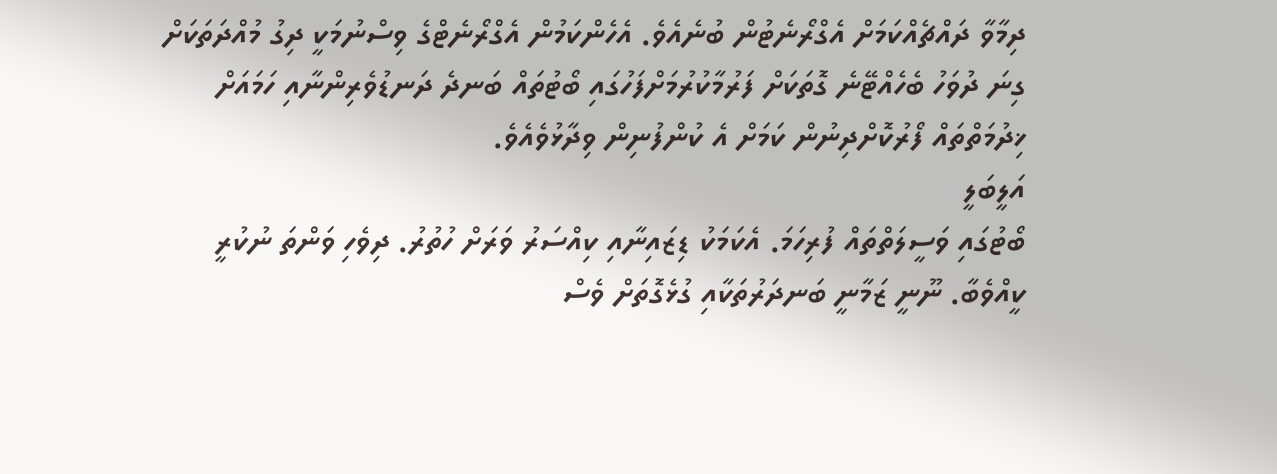ދިމާވާ ދައްޗެއްކަމަށް އެގްރޯނެޓުން ބުނެއެވެ. އެހެންކަމުން އެގްރޯނެޓްގެ ވިސްނުމަކީ ދިގު މުއްދަތަކަށް ގިނަ ދުވަހު ބެހެއްޓޭނެ ގޮތަކަށް ފަރުމާކުރުމަށްފަހުގައި ބޯޓުތައް ބަނދެ ދަނޑުވެރިންނާއި ހަމައަށް ޚިދުމަތްތައް ފޯރުކޮށްދިނުން ކަމަށް އެ ކުންފުނިން ވިދާޅުވެއެވެ.
އަލީބަލީ
ބޯޓުގައި ވަސީލަތްތައް ފުރިހަމަ. އެކަމަކު ޑިޒައިނާއި ކިއްސަރު ވަރަށް ހުތުރު. ދިވެހި ވަންތަ ނުކުރީ ކީއްވެބާ. ނޫނީ ޒަމާނީ ބަނދަރުތަކާއި ގުޅެގޮތަށް ވެސް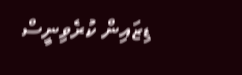ޑިޒައިން ކުރެވިނީސް